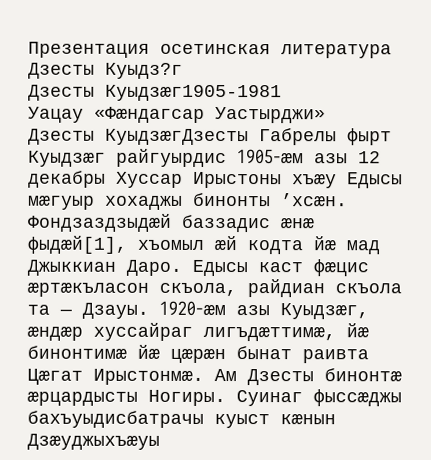Презентация осетинская литература Дзесты Куыдз?г
Дзесты Куыдзæг1905-1981
Уацау «Фæндагсар Уастырджи»
Дзесты КуыдзæгДзесты Габрелы фырт Куыдзæг райгуырдис 1905-æм азы 12 декабры Хуссар Ирыстоны хъæу Едысы мæгуыр хохаджы бинонты ’хсæн. Фондзаздзыдæй баззадис æнæ фыдæй[1], хъомыл æй кодта йæ мад Джыккиан Даро. Едысы каст фæцис æртæкъласон скъола, райдиан скъола та — Дзауы. 1920-æм азы Куыдзæг, æндæр хуссайраг лигъдæттимæ, йæ бинонтимæ йæ цæрæн бынат раивта Цæгат Ирыстонмæ. Ам Дзесты бинонтæ æрцардысты Ногиры. Суинаг фыссæджы бахъуыдисбатрачы куыст кæнын Дзæуджыхъæуы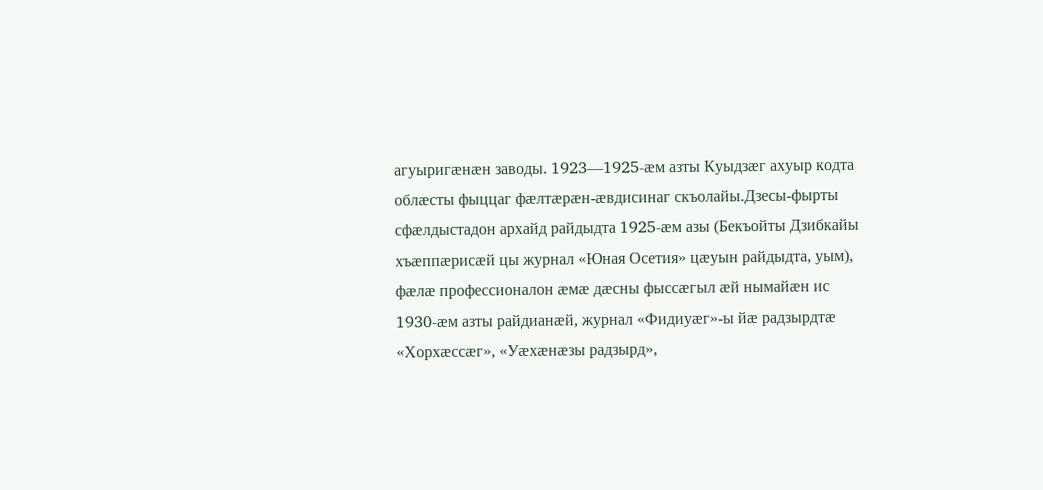агуыригæнæн заводы. 1923—1925-æм азты Куыдзæг ахуыр кодта облæсты фыццаг фæлтæрæн-æвдисинаг скъолайы.Дзесы-фырты сфæлдыстадон архайд райдыдта 1925-æм азы (Бекъойты Дзибкайы хъæппæрисæй цы журнал «Юная Осетия» цæуын райдыдта, уым), фæлæ профессионалон æмæ дæсны фыссæгыл æй нымайæн ис 1930-æм азты райдианæй, журнал «Фидиуæг»-ы йæ радзырдтæ «Хорхæссæг», «Уæхæнæзы радзырд»,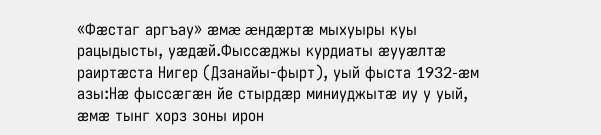«Фæстаг аргъау» æмæ æндæртæ мыхуыры куы рацыдысты, уæдæй.Фыссæджы курдиаты æууæлтæ раиртæста Нигер (Дзанайы-фырт), уый фыста 1932-æм азы:Нæ фыссæгæн йе стырдæр миниуджытæ иу у уый, æмæ тынг хорз зоны ирон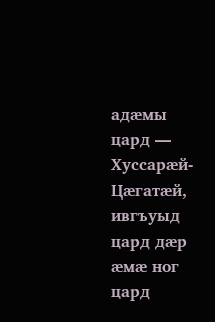адæмы цард — Хуссарæй-Цæгатæй, ивгъуыд цард дæр æмæ ног цард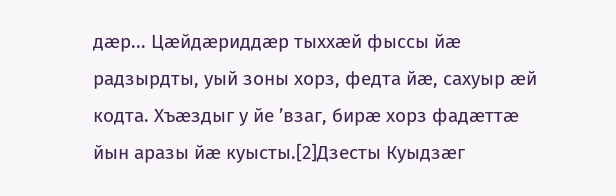дæр... Цæйдæриддæр тыххæй фыссы йæ радзырдты, уый зоны хорз, федта йæ, сахуыр æй кодта. Хъæздыг у йе ’взаг, бирæ хорз фадæттæ йын аразы йæ куысты.[2]Дзесты Куыдзæг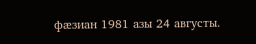фæзиан 1981 азы 24 августы.